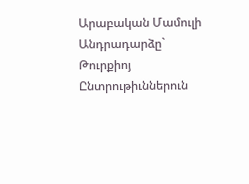Արաբական Մամուլի Անդրադարձը` Թուրքիոյ Ընտրութիւններուն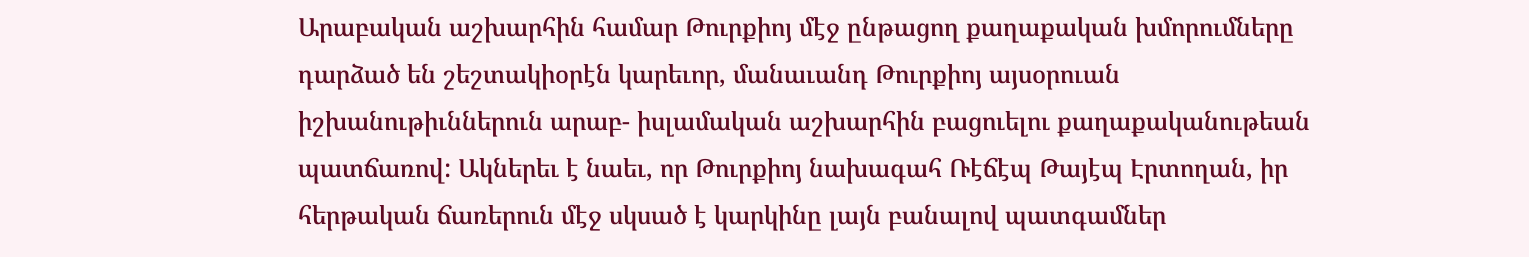Արաբական աշխարհին համար Թուրքիոյ մէջ ընթացող քաղաքական խմորումները դարձած են շեշտակիօրէն կարեւոր, մանաւանդ Թուրքիոյ այսօրուան իշխանութիւններուն արաբ- իսլամական աշխարհին բացուելու քաղաքականութեան պատճառով: Ակներեւ է նաեւ, որ Թուրքիոյ նախագահ Ռէճէպ Թայէպ Էրտողան, իր հերթական ճառերուն մէջ սկսած է կարկինը լայն բանալով պատգամներ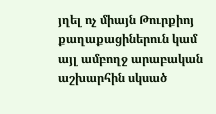յղել ոչ միայն Թուրքիոյ քաղաքացիներուն կամ այլ ամբողջ արաբական աշխարհին սկսած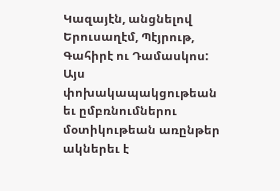Կազայէն, անցնելով Երուսաղէմ, Պէյրութ, Գահիրէ ու Դամասկոս: Այս փոխակապակցութեան եւ ըմբռնումներու մօտիկութեան առընթեր ակներեւ է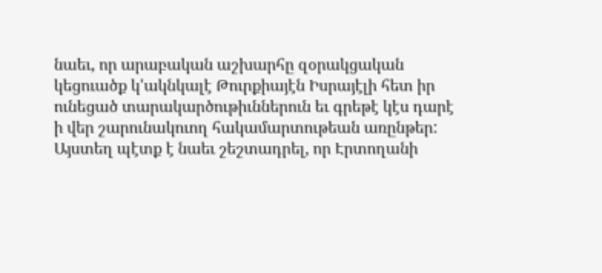նաեւ, որ արաբական աշխարհը զօրակցական կեցուածք կ'ակնկալէ Թուրքիայէն Իսրայէլի հետ իր ունեցած տարակարծութիւններուն եւ գրեթէ կէս դարէ ի վեր շարունակուող հակամարտութեան առընթեր: Այստեղ պէտք է նաեւ շեշտադրել, որ Էրտողանի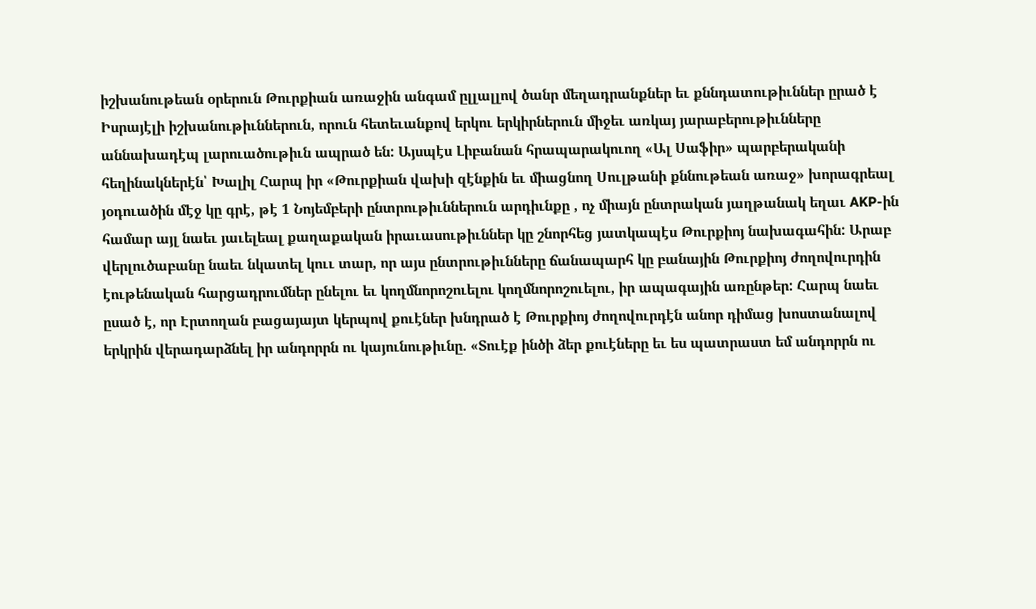իշխանութեան օրերուն Թուրքիան առաջին անգամ ըլլալլով ծանր մեղադրանքներ եւ քննդատութիւններ ըրած է Իսրայէլի իշխանութիւններուն, որուն հետեւանքով երկու երկիրներուն միջեւ առկայ յարաբերութիւնները աննախադէպ լարուածութիւն ապրած են: Այսպէս Լիբանան հրապարակուող «Ալ Սաֆիր» պարբերականի հեղինակներէն՝ Խալիլ Հարպ իր «Թուրքիան վախի զէնքին եւ միացնող Սուլթանի քննութեան առաջ» խորագրեալ յօդուածին մէջ կը գրէ, թէ 1 Նոյեմբերի ընտրութիւններուն արդիւնքը , ոչ միայն ընտրական յաղթանակ եղաւ AKP-ին համար այլ նաեւ յաւելեալ քաղաքական իրաւասութիւններ կը շնորհեց յատկապէս Թուրքիոյ նախագահին: Արաբ վերլուծաբանը նաեւ նկատել կոււ տար, որ այս ընտրութիւնները ճանապարհ կը բանային Թուրքիոյ ժողովուրդին էութենական հարցադրումներ ընելու եւ կողմնորոշուելու կողմնորոշուելու, իր ապագային առընթեր: Հարպ նաեւ ըսած է, որ Էրտողան բացայայտ կերպով քուէներ խնդրած է Թուրքիոյ ժողովուրդէն անոր դիմաց խոստանալով երկրին վերադարձնել իր անդորրն ու կայունութիւնը. «Տուէք ինծի ձեր քուէները եւ ես պատրաստ եմ անդորրն ու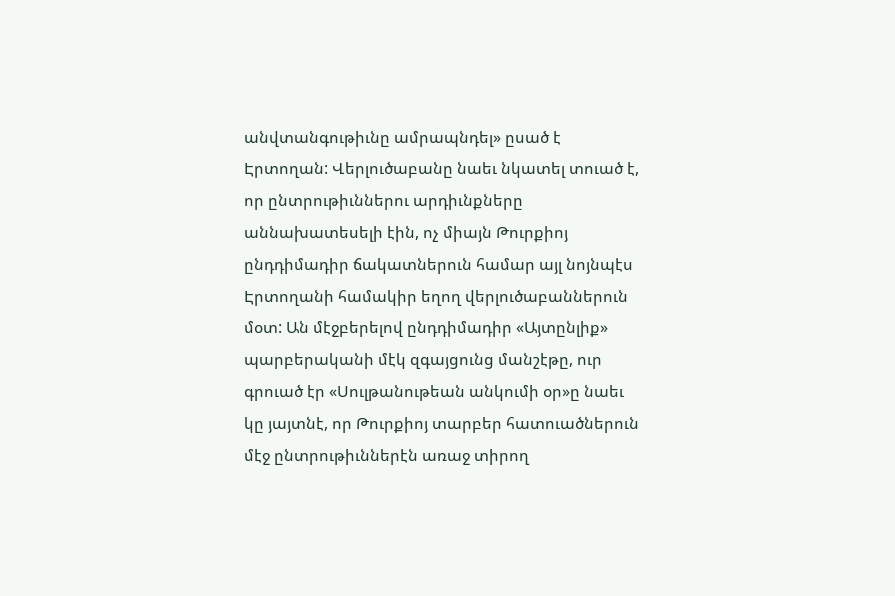անվտանգութիւնը ամրապնդել» ըսած է Էրտողան: Վերլուծաբանը նաեւ նկատել տուած է, որ ընտրութիւններու արդիւնքները աննախատեսելի էին, ոչ միայն Թուրքիոյ ընդդիմադիր ճակատներուն համար այլ նոյնպէս Էրտողանի համակիր եղող վերլուծաբաններուն մօտ: Ան մէջբերելով ընդդիմադիր «Այտընլիք» պարբերականի մէկ զգայցունց մանշէթը, ուր գրուած էր «Սուլթանութեան անկումի օր»ը նաեւ կը յայտնէ, որ Թուրքիոյ տարբեր հատուածներուն մէջ ընտրութիւններէն առաջ տիրող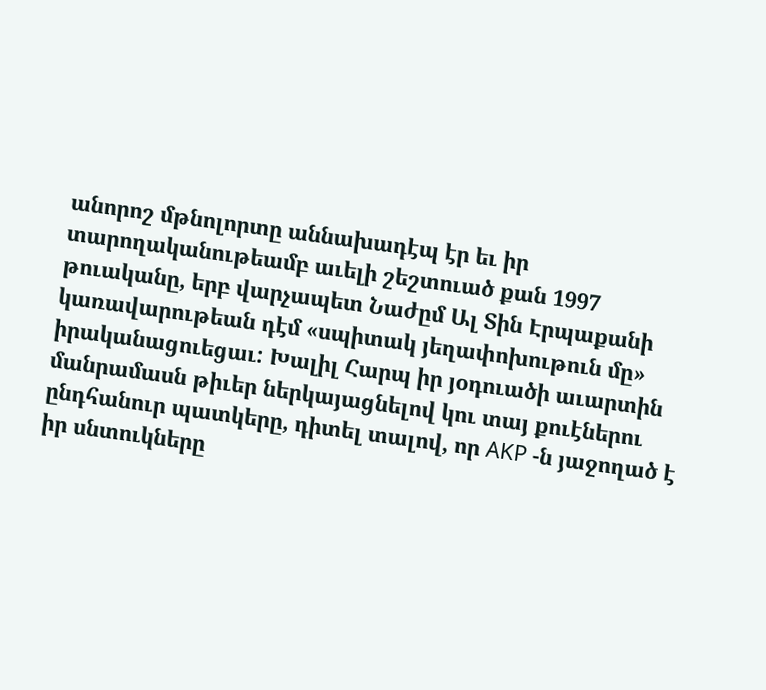անորոշ մթնոլորտը աննախադէպ էր եւ իր տարողականութեամբ աւելի շեշտուած քան 1997 թուականը, երբ վարչապետ Նաժըմ Ալ Տին Էրպաքանի կառավարութեան դէմ «սպիտակ յեղափոխութուն մը» իրականացուեցաւ: Խալիլ Հարպ իր յօդուածի աւարտին մանրամասն թիւեր ներկայացնելով կու տայ քուէներու ընդհանուր պատկերը, դիտել տալով, որ AKP -ն յաջողած է իր սնտուկները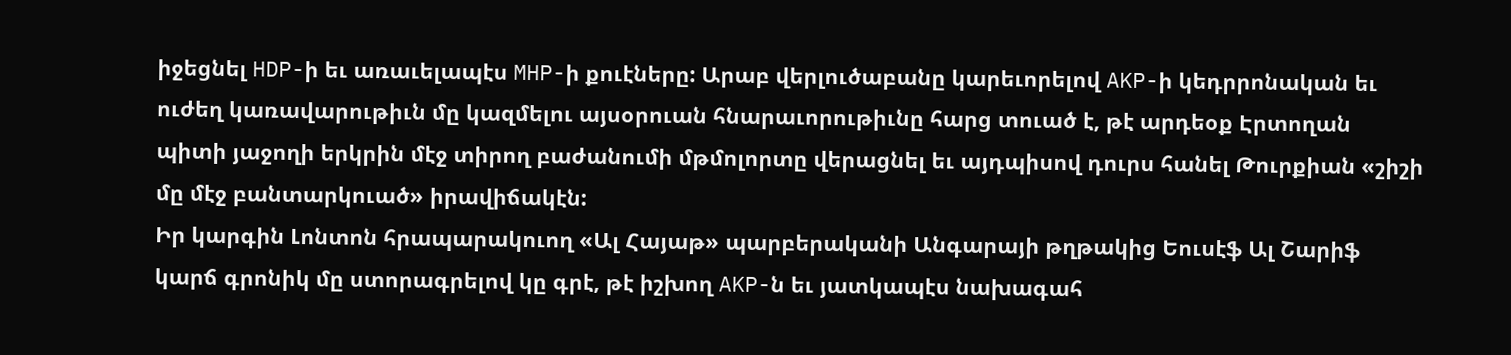իջեցնել HDP-ի եւ առաւելապէս MHP-ի քուէները: Արաբ վերլուծաբանը կարեւորելով AKP-ի կեդրրոնական եւ ուժեղ կառավարութիւն մը կազմելու այսօրուան հնարաւորութիւնը հարց տուած է, թէ արդեօք Էրտողան պիտի յաջողի երկրին մէջ տիրող բաժանումի մթմոլորտը վերացնել եւ այդպիսով դուրս հանել Թուրքիան «շիշի մը մէջ բանտարկուած» իրավիճակէն:
Իր կարգին Լոնտոն հրապարակուող «Ալ Հայաթ» պարբերականի Անգարայի թղթակից Եուսէֆ Ալ Շարիֆ կարճ գրոնիկ մը ստորագրելով կը գրէ, թէ իշխող AKP-ն եւ յատկապէս նախագահ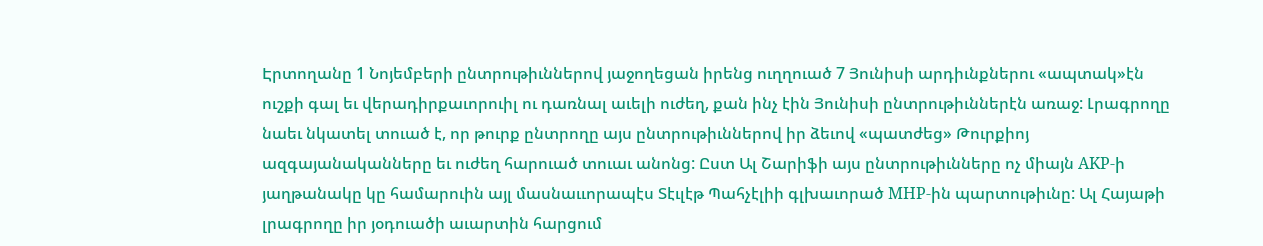Էրտողանը 1 Նոյեմբերի ընտրութիւններով յաջողեցան իրենց ուղղուած 7 Յունիսի արդիւնքներու «ապտակ»էն ուշքի գալ եւ վերադիրքաւորուիլ ու դառնալ աւելի ուժեղ, քան ինչ էին Յունիսի ընտրութիւններէն առաջ: Լրագրողը նաեւ նկատել տուած է, որ թուրք ընտրողը այս ընտրութիւններով իր ձեւով «պատժեց» Թուրքիոյ ազգայանականները եւ ուժեղ հարուած տուաւ անոնց: Ըստ Ալ Շարիֆի այս ընտրութիւնները ոչ միայն AKP-ի յաղթանակը կը համարուին այլ մասնաււորապէս Տէւլէթ Պահչէլիի գլխաւորած MHP-ին պարտութիւնը: Ալ Հայաթի լրագրողը իր յօդուածի աւարտին հարցում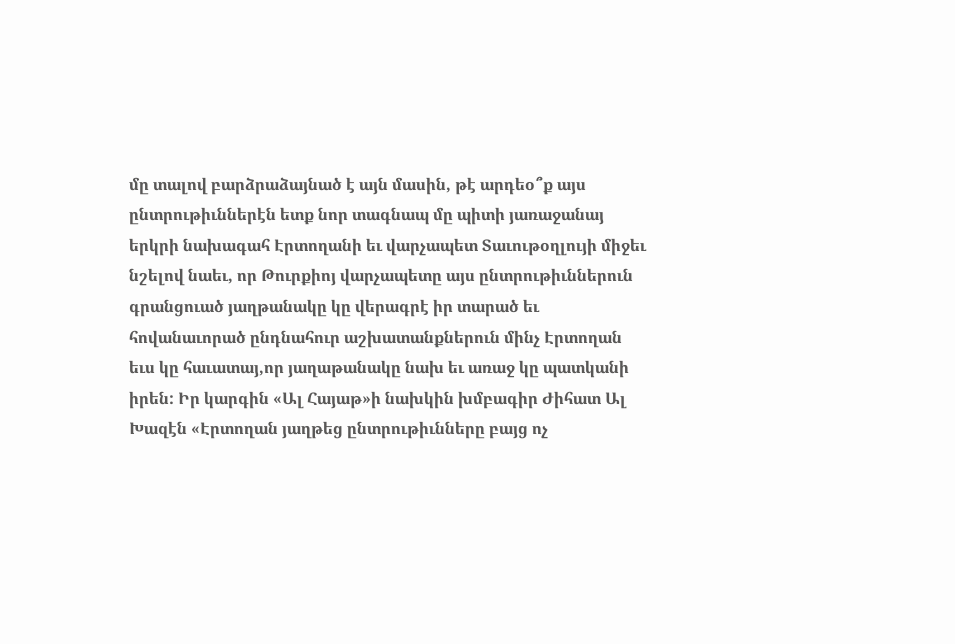մը տալով բարձրաձայնած է այն մասին, թէ արդեօ՞ք այս ընտրութիւններէն ետք նոր տագնապ մը պիտի յառաջանայ երկրի նախագահ Էրտողանի եւ վարչապետ Տաւութօղլույի միջեւ նշելով նաեւ, որ Թուրքիոյ վարչապետը այս ընտրութիւններուն գրանցուած յաղթանակը կը վերագրէ իր տարած եւ հովանաւորած ընդնահուր աշխատանքներուն մինչ Էրտողան եւս կը հաւատայ,որ յաղաթանակը նախ եւ առաջ կը պատկանի իրեն: Իր կարգին «Ալ Հայաթ»ի նախկին խմբագիր Ժիհատ Ալ Խազէն «Էրտողան յաղթեց ընտրութիւնները բայց ոչ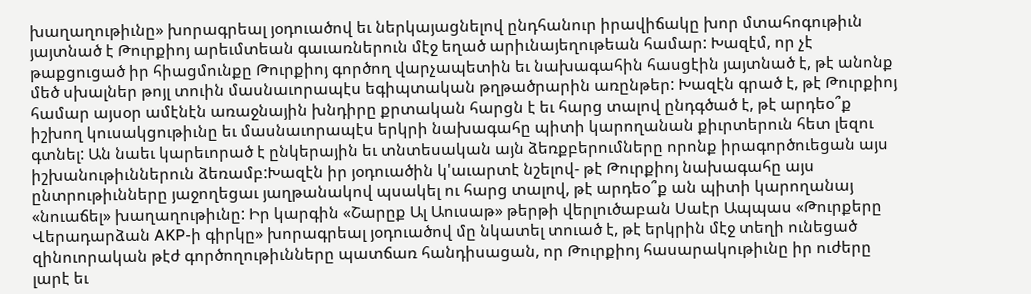խաղաղութիւնը» խորագրեալ յօդուածով եւ ներկայացնելով ընդհանուր իրավիճակը խոր մտահոգութիւն յայտնած է Թուրքիոյ արեւմտեան գաւառներուն մէջ եղած արիւնայեղութեան համար: Խազէմ, որ չէ թաքցուցած իր հիացմունքը Թուրքիոյ գործող վարչապետին եւ նախագահին հասցէին յայտնած է, թէ անոնք մեծ սխալներ թոյլ տուին մասնաւորապէս եգիպտական թղթածրարին առընթեր: Խազէն գրած է, թէ Թուրքիոյ համար այսօր ամէնէն առաջնային խնդիրը քրտական հարցն է եւ հարց տալով ընդգծած է, թէ արդեօ՞ք իշխող կուսակցութիւնը եւ մասնաւորապէս երկրի նախագահը պիտի կարողանան քիւրտերուն հետ լեզու գտնել: Ան նաեւ կարեւորած է ընկերային եւ տնտեսական այն ձեռքբերումները որոնք իրագործուեցան այս իշխանութիւններուն ձեռամբ:Խազէն իր յօդուածին կ'աւարտէ նշելով- թէ Թուրքիոյ նախագահը այս ընտրութիւնները յաջողեցաւ յաղթանակով պսակել ու հարց տալով, թէ արդեօ՞ք ան պիտի կարողանայ «նուաճել» խաղաղութիւնը: Իր կարգին «Շարըք Ալ Աուսաթ» թերթի վերլուծաբան Սաէր Ապպաս «Թուրքերը Վերադարձան AKP-ի գիրկը» խորագրեալ յօդուածով մը նկատել տուած է, թէ երկրին մէջ տեղի ունեցած զինուորական թէժ գործողութիւնները պատճառ հանդիսացան, որ Թուրքիոյ հասարակութիւնը իր ուժերը լարէ եւ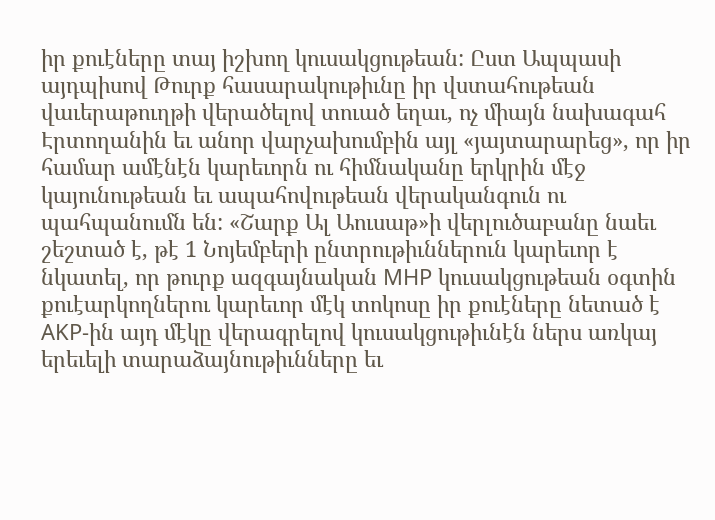իր քուէները տայ իշխող կուսակցութեան: Ըստ Ապպասի այդպիսով Թուրք հասարակութիւնը իր վստահութեան վաւերաթուղթի վերածելով տուած եղաւ, ոչ միայն նախագահ Էրտողանին եւ անոր վարչախումբին այլ «յայտարարեց», որ իր համար ամէնէն կարեւորն ու հիմնականը երկրին մէջ կայունութեան եւ ապահովութեան վերականգուն ու պահպանումն են: «Շարք Ալ Աուսաթ»ի վերլուծաբանը նաեւ շեշտած է, թէ 1 Նոյեմբերի ընտրութիւններուն կարեւոր է նկատել, որ թուրք ազգայնական MHP կուսակցութեան օգտին քուէարկողներու կարեւոր մէկ տոկոսը իր քուէները նետած է AKP-ին այդ մէկը վերագրելով կուսակցութիւնէն ներս առկայ երեւելի տարաձայնութիւնները եւ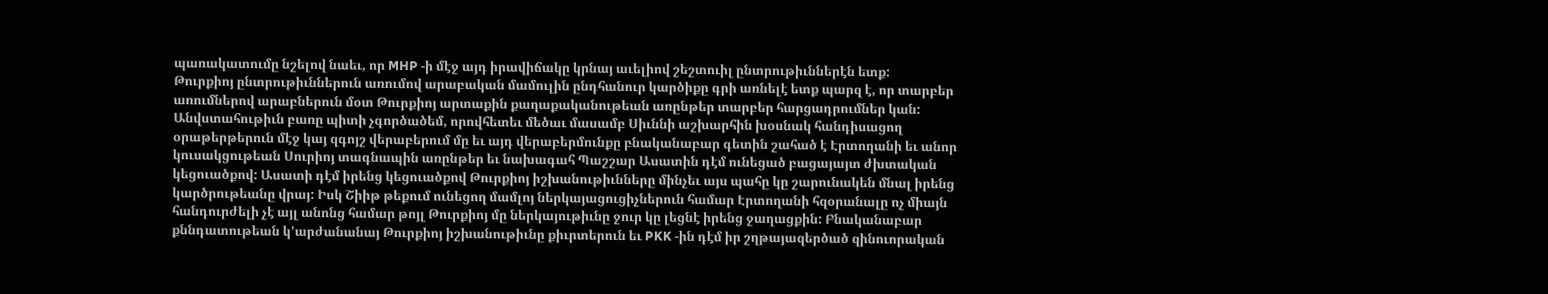պառակատումը նշելով նաեւ, որ MHP -ի մէջ այդ իրավիճակը կրնայ աւելիով շեշտուիլ ընտրութիւններէն ետք:
Թուրքիոյ ընտրութիւններուն առումով արաբական մամուլին ընդհանուր կարծիքը գրի առնելէ ետք պարզ է, որ տարբեր առումներով արաբներուն մօտ Թուրքիոյ արտաքին քաղաքականութեան առընթեր տարբեր հարցադրումներ կան: Անվստահութիւն բառը պիտի չգործածեմ, որովհետեւ մեծաւ մասամբ Սիւննի աշխարհին խօսնակ հանդիսացող օրաթերթերուն մէջ կայ զգոյշ վերաբերում մը եւ այդ վերաբերմունքը բնականաբար գետին շահած է Էրտողանի եւ անոր կուսակցութեան Սուրիոյ տագնապին առընթեր եւ նախագահ Պաշշար Ասատին դէմ ունեցած բացայայտ ժխտական կեցուածքով: Ասատի դէմ իրենց կեցուածքով Թուրքիոյ իշխանութիւնները մինչեւ այս պահը կը շարունակեն մնալ իրենց կարծրութեանը վրայ: Իսկ Շիիթ թեքում ունեցող մամլոյ ներկայացուցիչներուն համար Էրտողանի հզօրանալը ոչ միայն հանդուրժելի չէ այլ անոնց համար թոյլ Թուրքիոյ մը ներկայութիւնը ջուր կը լեցնէ իրենց ջաղացքին: Բնականաբար քննդատութեան կ'արժանանայ Թուրքիոյ իշխանութիւնը քիւրտերուն եւ PKK -ին դէմ իր շղթայազերծած զինուորական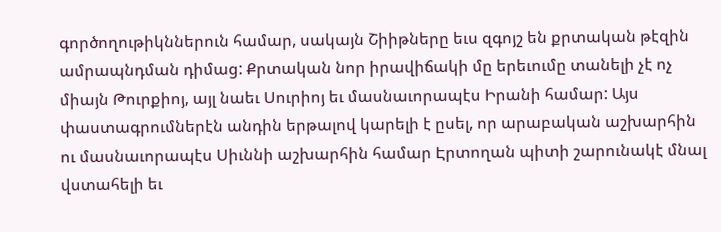գործողութիկններուն համար, սակայն Շիիթները եւս զգոյշ են քրտական թէզին ամրապնդման դիմաց: Քրտական նոր իրավիճակի մը երեւումը տանելի չէ ոչ միայն Թուրքիոյ, այլ նաեւ Սուրիոյ եւ մասնաւորապէս Իրանի համար: Այս փաստագրումներէն անդին երթալով կարելի է ըսել, որ արաբական աշխարհին ու մասնաւորապէս Սիւննի աշխարհին համար Էրտողան պիտի շարունակէ մնալ վստահելի եւ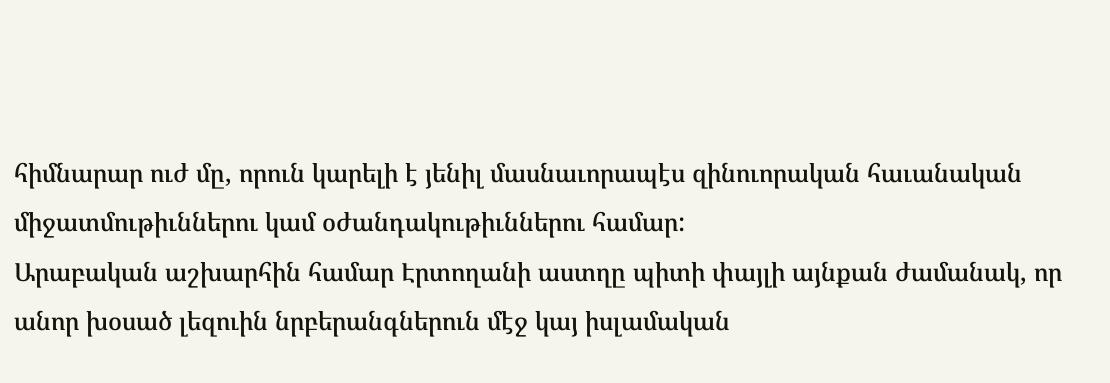հիմնարար ուժ մը, որուն կարելի է յենիլ մասնաւորապէս զինուորական հաւանական միջատմութիւններու կամ օժանդակութիւններու համար:
Արաբական աշխարհին համար Էրտողանի աստղը պիտի փայլի այնքան ժամանակ, որ անոր խօսած լեզուին նրբերանգներուն մէջ կայ իսլամական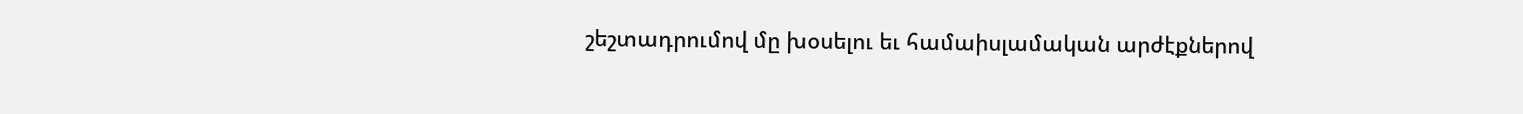շեշտադրումով մը խօսելու եւ համաիսլամական արժէքներով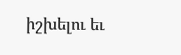իշխելու եւ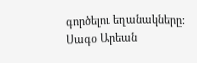գործելու եղանակները:
Սագօ Արեան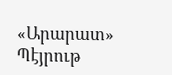«Արարատ» Պէյրութ